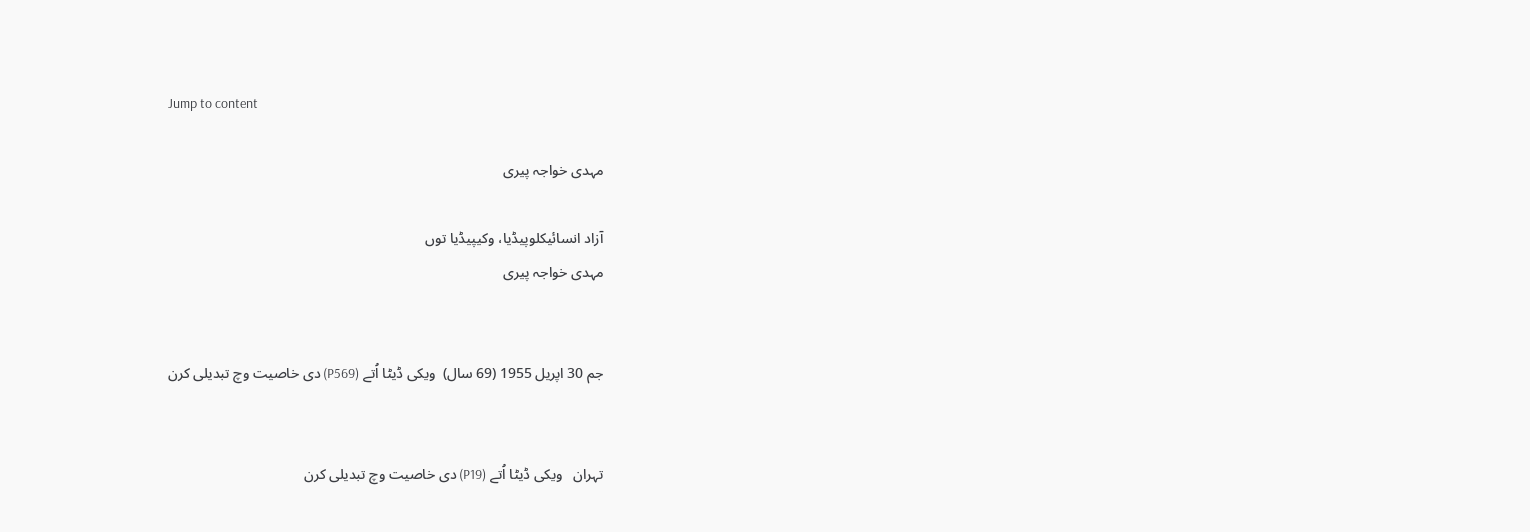Jump to content

مہدی خواجہ پیری

آزاد انسائیکلوپیڈیا، وکیپیڈیا توں
مہدی خواجہ پیری


جم 30 اپریل 1955 (69 سال)  ویکی ڈیٹا اُتے (P569) دی خاصیت وچ تبدیلی کرن


تہران   ویکی ڈیٹا اُتے (P19) دی خاصیت وچ تبدیلی کرن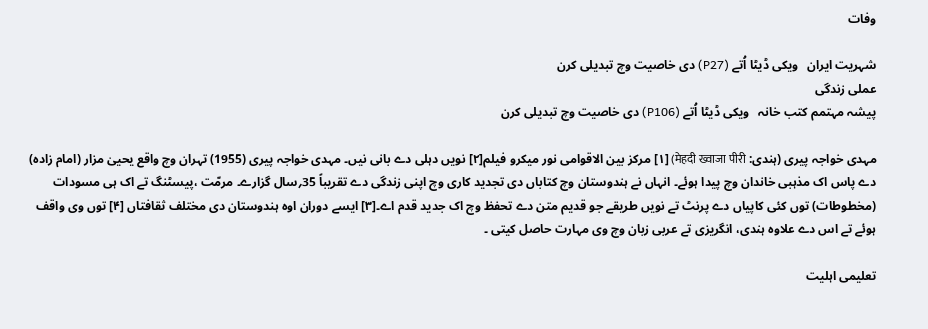وفات

شہریت ایران   ویکی ڈیٹا اُتے (P27) دی خاصیت وچ تبدیلی کرن
عملی زندگی
پیشہ مہتمم کتب خانہ   ویکی ڈیٹا اُتے (P106) دی خاصیت وچ تبدیلی کرن

مہدی خواجہ پیری (ہندی: मेहदी ख्वाजा पीरी) [۱] مرکز بین الاقوامی نور میکرو فیلم[۲] نويں دہلی دے بانی نيں۔ مہدی خواجہ پیری (1955) تہران وچ واقع یحییٰ مزار (امام زادہ) دے پاس اک مذہبی خاندان وچ پیدا ہوئے۔ انہاں نے ہندوستان وچ کتاباں دی تجدید کاری وچ اپنی زندگی دے تقریباً 35؍سال گزارے۔ مرمّت ،پیسٹنگ تے اک ہی مسودات (مخطوطات) توں کئی کاپیاں دے پرنٹ تے نويں طریقے جو قدیم متن دے تحفظ وچ اک جدید قدم اے۔[۳] ايسے دوران اوہ ہندوستان دی مختلف ثقافتاں [۴] توں وی واقف ہوئے تے اس دے علاوہ ہندی، انگریزی تے عربی زبان وچ وی مہارت حاصل کيتی ۔

تعلیمی اہلیت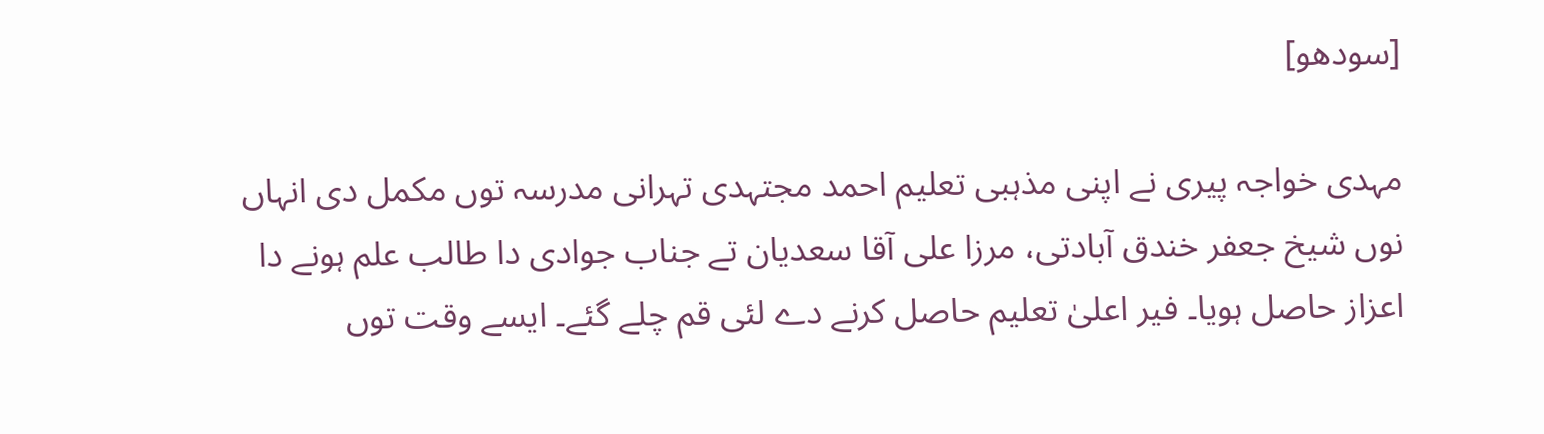[سودھو]

مہدی خواجہ پیری نے اپنی مذہبی تعلیم احمد مجتہدی تہرانی مدرسہ توں مکمل دی انہاں نوں شیخ جعفر خندق آبادتی، مرزا علی آقا سعدیان تے جناب جوادی دا طالب علم ہونے دا اعزاز حاصل ہويا۔ فیر اعلیٰ تعلیم حاصل کرنے دے لئی قم چلے گئے۔ ايسے وقت توں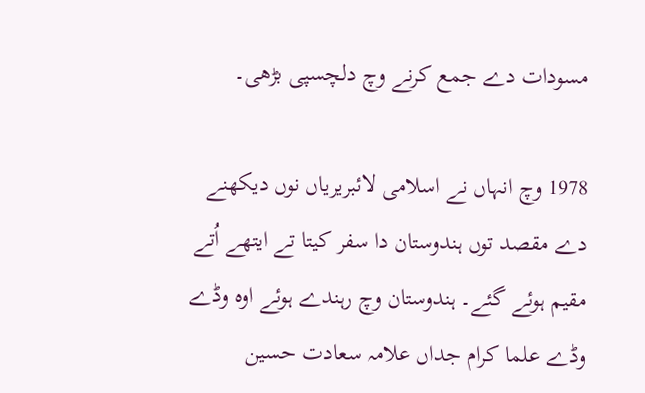مسودات دے جمع کرنے وچ دلچسپی بڑھی۔

1978 وچ انہاں نے اسلامی لائبریریاں نوں دیکھنے دے مقصد توں ہندوستان دا سفر کیتا تے ایتھے اُتے مقیم ہوئے گئے۔ ہندوستان وچ رہندے ہوئے اوہ وڈے وڈے علما کرام جداں علامہ سعادت حسین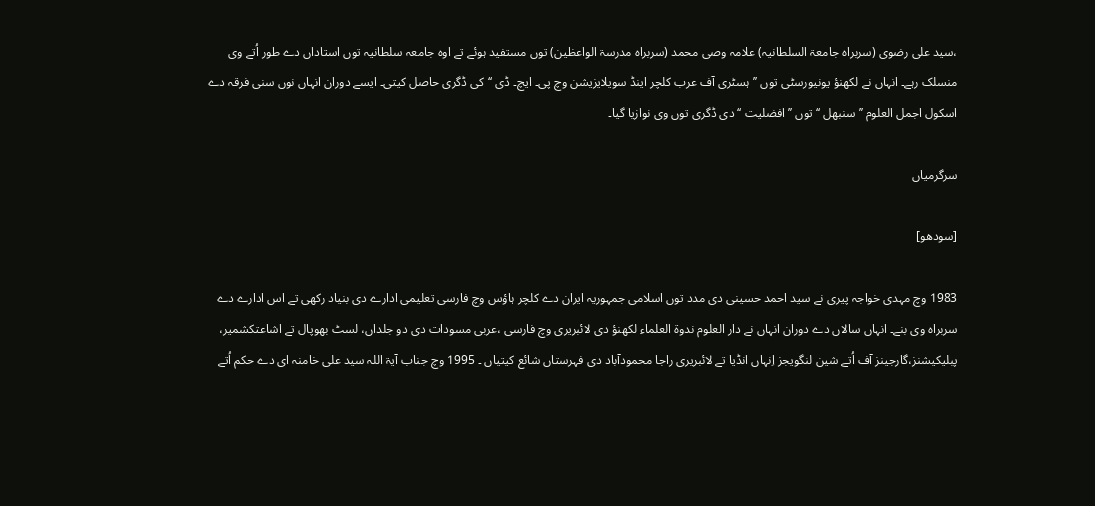،سید علی رضوی (سربراہ جامعۃ السلطانیہ) علامہ وصی محمد (سربراہ مدرسۃ الواعظین) توں مستفید ہوئے تے اوہ جامعہ سلطانیہ توں استاداں دے طور اُتے وی منسلک رہے۔ انہاں نے لکھنؤ یونیورسٹی توں ’’ہسٹری آف عرب کلچر اینڈ سویلایزیشن وچ پی۔ ایچ۔ ڈی ‘‘کی ڈگری حاصل کيتی۔ ايسے دوران انہاں نوں سنی فرقہ دے اسکول اجمل العلوم ’’سنبھل ‘‘توں ’’افضلیت ‘‘ دی ڈگری توں وی نوازیا گیا۔

سرگرمیاں

[سودھو]

1983 وچ مہدی خواجہ پیری نے سید احمد حسینی دی مدد توں اسلامی جمہوریہ ایران دے کلچر ہاؤس وچ فارسی تعلیمی ادارے دی بنیاد رکھی تے اس ادارے دے سربراہ وی بنے۔ انہاں سالاں دے دوران انہاں نے دار العلوم ندوۃ العلماء لکھنؤ دی لائبریری وچ فارسی ،عربی مسودات دی دو جلداں، لسٹ بھوپال تے اشاعتکشمیر، پبلیکیشنز،گارجینز آف اُتے شین لنگویجز اِنہاں انڈیا تے لائبریری راجا محمودآباد دی فہرستاں شائع کيتیاں ۔ 1995 وچ جناب آیۃ اللہ سید علی خامنہ ای دے حکم اُتے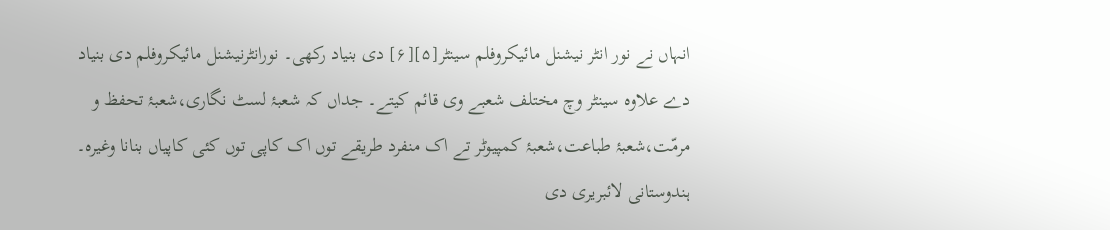انہاں نے نور انٹر نیشنل مائیکروفلم سینٹر[۵][۶] دی بنیاد رکھی۔ نورانٹرنیشنل مائیکروفلم دی بنیاد دے علاوہ سینٹر وچ مختلف شعبے وی قائم کیتے۔ جداں کہ شعبۂ لسٹ نگاری،شعبۂ تحفظ و مرمّت،شعبۂ طباعت،شعبۂ کمپیوٹر تے اک منفرد طریقے توں اک کاپی توں کئی کاپیاں بنانا وغیرہ۔ ہندوستانی لائبریری دی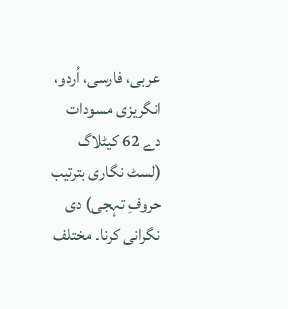عربی، فارسی، اُردو، انگریزی مسودات دے 62 کیٹلاگ (لسٹ نگاری بترتیب حروفِ تہجی) دی نگرانی کرنا۔ مختلف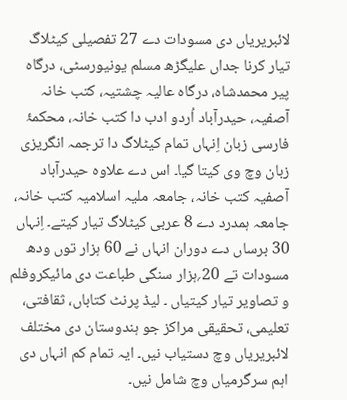لائبریریاں دی مسودات دے 27 تفصیلی کیٹلاگ تیار کرنا جداں علیگڑھ مسلم یونیورسٹی، درگاہ پیر محمدشاہ، درگاہ عالیہ چشتیہ، کتب خانہ آصفیہ، حیدرآباد اُردو ادب دا کتب خانہ، محکمۂ فارسی زبان اِنہاں تمام کیٹلاگ دا ترجمہ انگریزی زبان وچ وی کیتا گیا۔ اس دے علاوہ حیدرآباد آصفیہ کتب خانہ، جامعہ ملیہ اسلامیہ کتب خانہ، جامعہ ہمدرد دے 8 عربی کیٹلاگ تیار کیتے۔ اِنہاں 30 برساں دے دوران انہاں نے 60 ہزار توں ودھ مسودات تے 20؍ہزار سنگی طباعت دی مائیکروفلم و تصاویر تیار کيتیاں ۔ لیڈ پرنٹ کتاباں، ثقافتی، تعلیمی، تحقیقی مراکز جو ہندوستان دی مختلف لائبریریاں وچ دستیاب نيں۔ ایہ تمام کم انہاں دی اہم سرگرمیاں وچ شامل نيں۔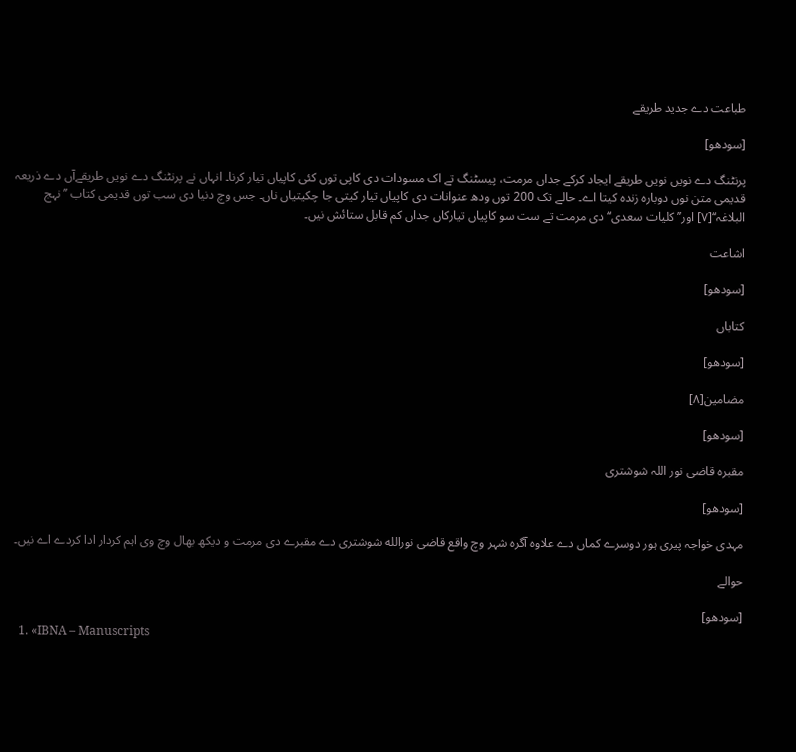طباعت دے جدید طریقے

[سودھو]

پرنٹنگ دے نويں نويں طریقے ایجاد کرکے جداں مرمت، پیسٹنگ تے اک مسودات دی کاپی توں کئی کاپیاں تیار کرنا۔ انہاں نے پرنٹنگ دے نويں طریقےآں دے ذریعہ قدیمی متن نوں دوبارہ زندہ کیتا اے۔ حالے تک 200 توں ودھ عنوانات دی کاپیاں تیار کيتی جا چکيتیاں ناں۔ جس وچ دنیا دی سب توں قدیمی کتاب ’’نہج البلاغہ‘‘[۷] اور’’ کلیات سعدی‘‘ دی مرمت تے ست سو کاپیاں تیارکاں جداں کم قابل ستائش نيں۔

اشاعت

[سودھو]

کتاباں

[سودھو]

مضامین[۸]

[سودھو]

مقبرہ قاضی نور اللہ شوشتری

[سودھو]

مہدی خواجہ پیری ہور دوسرے کماں دے علاوہ آگرہ شہر وچ واقع قاضی نورالله شوشتری دے مقبرے دی مرمت و دیکھ بھال وچ وی اہم کردار ادا کردے اے نيں۔

حوالے

[سودھو]
  1. «IBNA – Manuscripts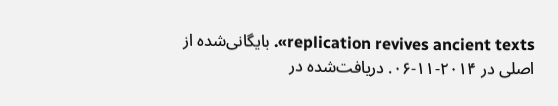replication revives ancient texts». بایگانی‌شده از اصلی در ۲۰۱۴-۱۱-۰۶. دریافت‌شده در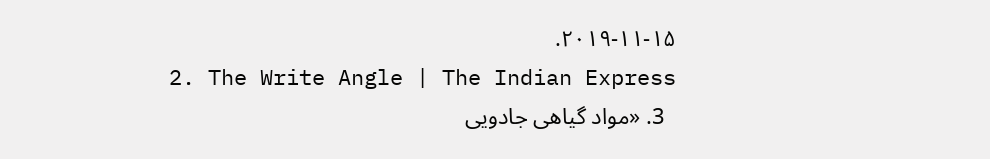۲۰۱۹-۱۱-۱۵.
  2. The Write Angle | The Indian Express
  3. «مواد گیاهی جادویی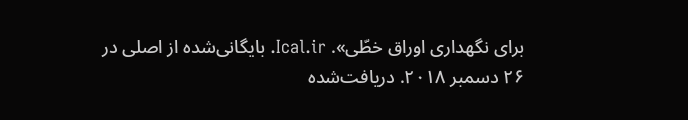برای نگهداری اوراق خطّی». Ical.ir. بایگانی‌شده از اصلی در ۲۶ دسمبر ۲۰۱۸. دریافت‌شده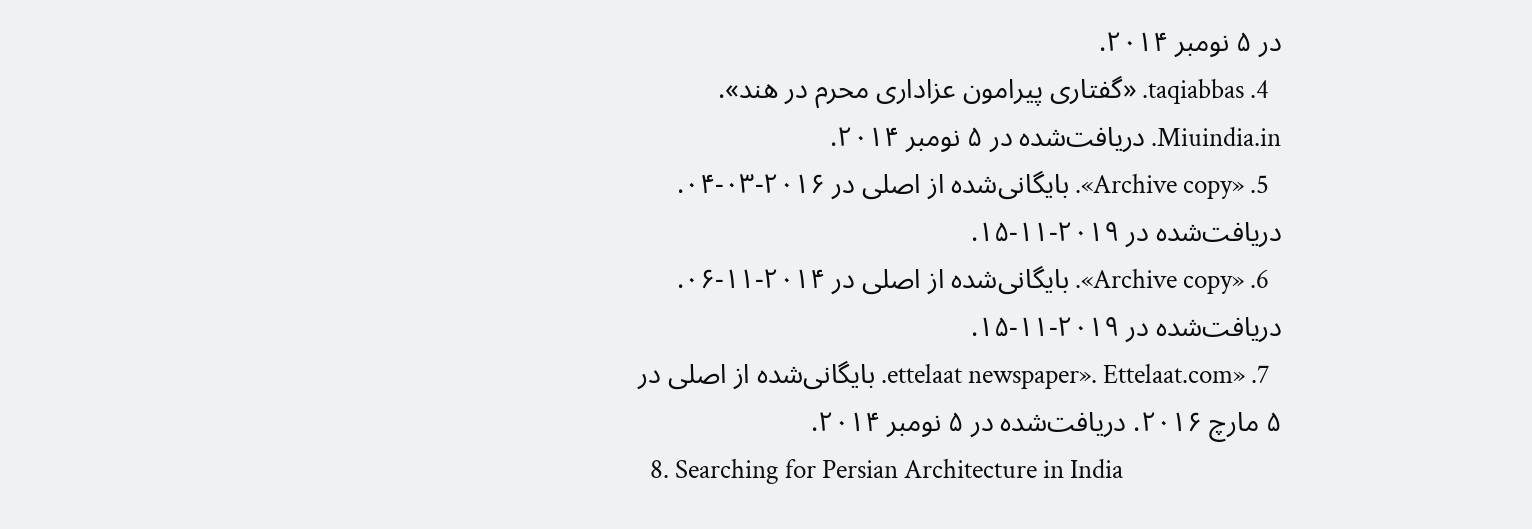در ۵ نومبر ۲۰۱۴.
  4. taqiabbas. «گفتاری پیرامون عزاداری محرم در هند». Miuindia.in. دریافت‌شده در ۵ نومبر ۲۰۱۴.
  5. «Archive copy». بایگانی‌شده از اصلی در ۲۰۱۶-۰۳-۰۴. دریافت‌شده در ۲۰۱۹-۱۱-۱۵.
  6. «Archive copy». بایگانی‌شده از اصلی در ۲۰۱۴-۱۱-۰۶. دریافت‌شده در ۲۰۱۹-۱۱-۱۵.
  7. «ettelaat newspaper». Ettelaat.com. بایگانی‌شده از اصلی در ۵ مارچ ۲۰۱۶. دریافت‌شده در ۵ نومبر ۲۰۱۴.
  8. Searching for Persian Architecture in India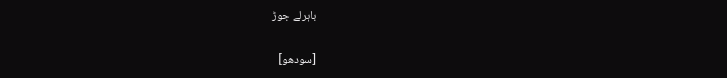باہرلے جوڑ

[سودھو]